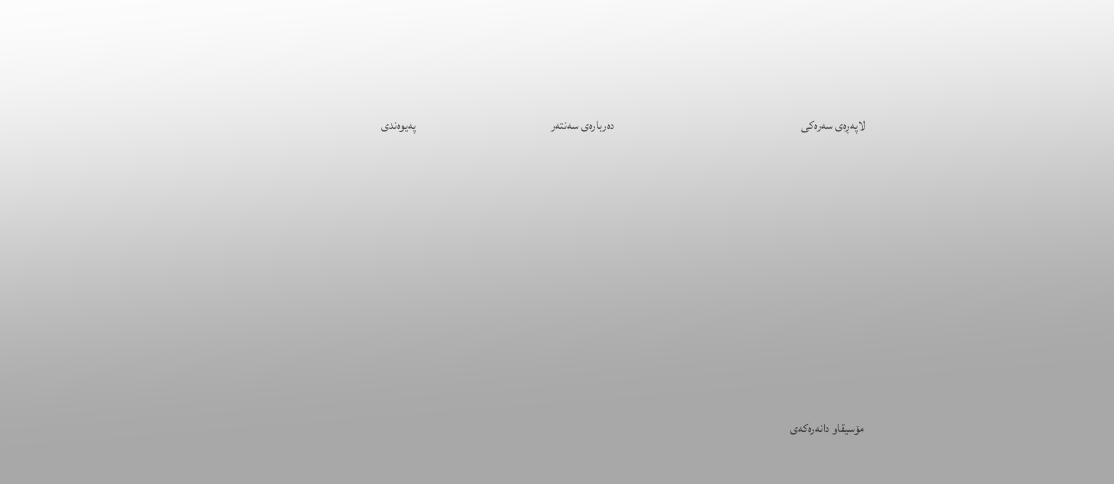لاپه‌ڕه‌ی سه‌ره‌كی                                                                             ده‌رباره‌ی سه‌نته‌ر                                                        په‌یوه‌ندى









مۆسیقاو دانه‌ره‌كه‌ی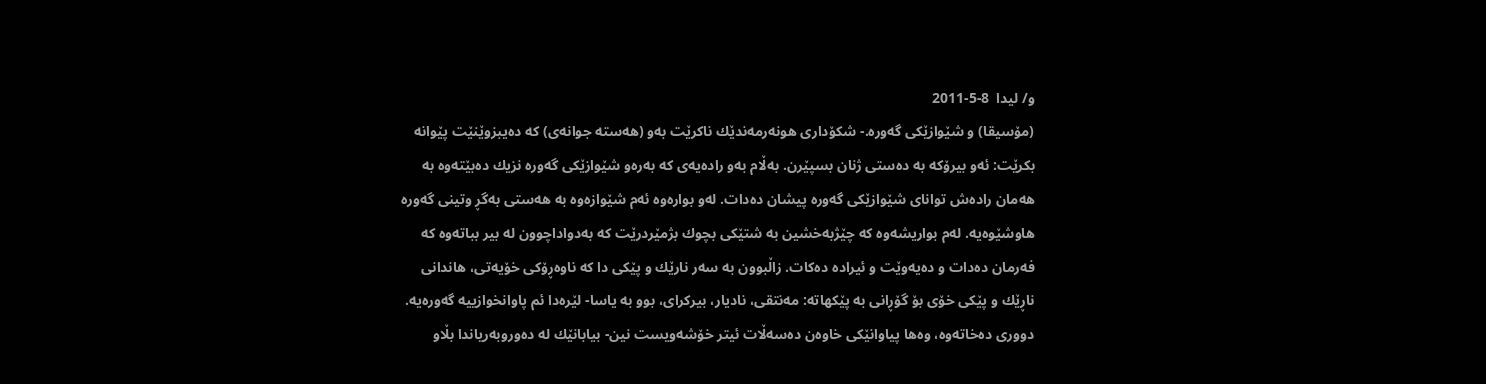و/ لیدا  8-5-2011
(مۆسیقا) و شێوازێكی گه‌وره‌.- شكۆداری هونه‌رمه‌ندێك ناكرێت به‌و (هه‌سته‌ جوانه‌ی) كه‌ ده‌یبزوێنێت پێوانه‌ بكرێت: ئه‌و بیرۆكه‌ به‌ ده‌ستی ژنان بسپێرن. به‌ڵام به‌و راده‌یه‌ی كه‌ به‌ره‌و شێوازێكی گه‌وره‌ نزیك ده‌بێته‌وه‌ به‌ هه‌مان راده‌ش توانای شێوازێكی گه‌وره‌ پیشان ده‌دات. له‌و بواره‌وه‌ ئه‌م شێوازه‌وه‌ به‌ هه‌ستی به‌گڕ وتینی گه‌وره‌ هاوشێوه‌یه‌. له‌م بواریشه‌وه‌ كه‌ چێژبه‌خشین به‌ شتێكی بچوك بژمێردرێت كه‌ به‌دواداچوون له‌ بیر بباته‌وه‌ كه‌ فه‌رمان ده‌دات و ده‌یه‌وێت و ئیراده‌ ده‌كات. زاڵبوون به‌ سه‌ر نارێك و پێكی دا كه‌ ناوه‌ڕۆكی خۆیه‌تی، هاندانی ناڕێك و پێكی خۆی بۆ گۆڕانی به‌ پێكهاته‌: مه‌نتقی، نادیار، بیركرای، بوو به‌ یاسا- لێره‌دا ئم پاوانخوازییه‌ گه‌وره‌یه‌. دووری ده‌خاته‌وه‌، وه‌ها پیاوانێكی خاوه‌ن ده‌سه‌ڵات ئیتر خۆشه‌ویست نین- بیابانێك له‌ ده‌وروبه‌ریاندا بڵاو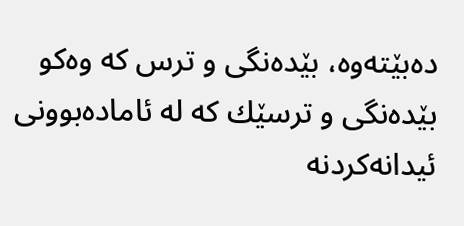ده‌بێته‌وه‌، بێده‌نگی و ترس كه‌ وه‌كو بێده‌نگی و ترسێك كه‌ له‌ ئاماده‌بوونی ئیدانه‌كردنه‌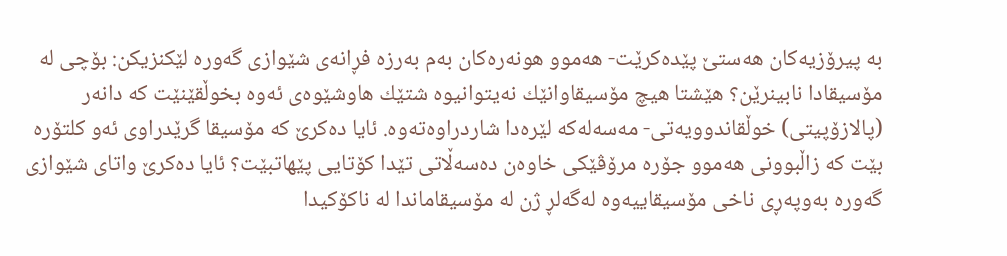به‌ پیرۆزیه‌كان هه‌ستێ پێده‌كرێت- هه‌موو هونه‌ره‌كان به‌م به‌رزه‌ فڕانه‌ی شێوازی گه‌وره‌ لێكنزیكن: بۆچی له‌ مۆسیقادا نابینرێن؟ هێشتا هیچ مۆسیقاوانێك نه‌یتوانیوه‌ شتێك هاوشێوه‌ی ئه‌وه‌ بخوڵقێنێت كه‌ دانه‌ر (پالازۆپیتی) خوڵقاندوویه‌تی- مه‌سه‌له‌كه‌ لێره‌دا شاردراوه‌ته‌وه‌. ئایا ده‌كرێ كه‌ مۆسیقا گرێدراوی ئه‌و كلتۆره‌ بێت كه‌ زاڵبوونی هه‌موو جۆره‌ مرۆڤێكی خاوه‌ن ده‌سه‌ڵاتی تێدا كۆتایی پێهاتبێت؟ ئایا ده‌كرێ واتای شێوازی گه‌وره‌ به‌وپه‌ڕی ناخی مۆسیقاییه‌وه‌ له‌گه‌لڕ ژن له‌ مۆسیقاماندا له‌ ناكۆكیدا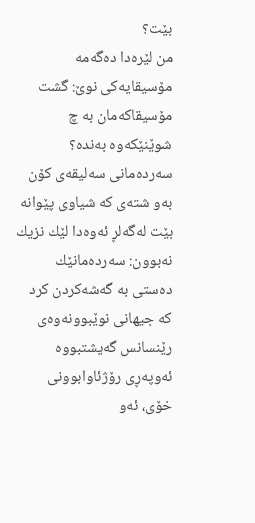بێت؟
من لێره‌دا ده‌گه‌مه‌ مۆسیقایه‌كی نوێ: گشت مۆسیقاكه‌مان به‌ چ شوێنێكه‌وه‌ به‌نده‌؟ سه‌رده‌مانی سه‌لیقه‌ی كۆن به‌و شته‌ی كه‌ شیاوی پێوانه‌ بێت له‌گه‌لڕ ئه‌وه‌دا لێك نزیك نه‌بوون: سه‌رده‌مانێك ده‌ستی به‌ گه‌شه‌كردن كرد كه‌ جیهانی نوێبوونه‌وه‌ی رێنسانس گه‌یشتبووه‌ ئه‌وپه‌ڕی رۆژئاوابوونی خۆی، ئه‌و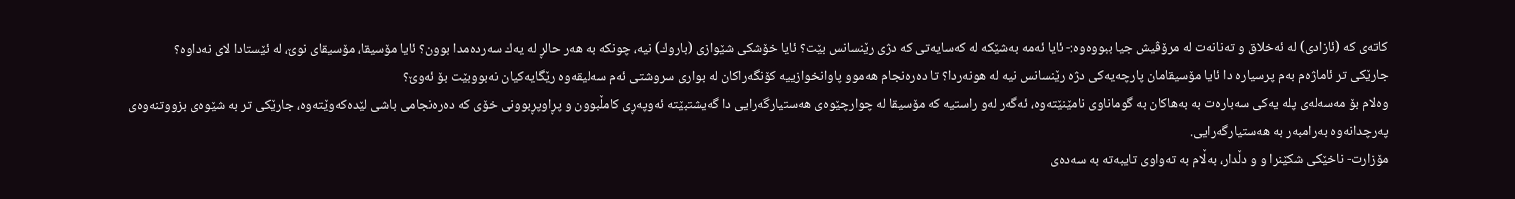كاته‌ی كه‌ (ئازادی) له‌ ئه‌خلاق و ته‌نانه‌ت له‌ مرۆڤیش جیا ببووه‌وه‌:- ئایا ئه‌مه‌ به‌شێكه‌ له‌ كه‌سایه‌تی كه‌ دژی رێنسانس بێت؟ ئایا خۆشكی شێوازی (باروك) نیه‌، چونكه‌ به‌ هه‌ر حالڕ له‌ یه‌ك سه‌رده‌مدا بوون؟ ئایا مۆسیقا، مۆسیقای نوێ، له‌ ئێستادا لای نه‌داوه‌؟
جارێكی تر ئاماژه‌م به‌م پرسیاره‌ دا ئایا مۆسیقامان پارچه‌یه‌كی دژه‌ رێنسانس نیه‌ له‌ هونه‌ردا؟ تا ده‌ره‌نجام هه‌موو پاوانخوازییه‌ كۆنگه‌راكان له‌ بواری سروشتی ئه‌م سه‌لیقه‌وه‌ رێگایه‌كیان نه‌بووبێت بۆ ئه‌وێ؟
وه‌لام بۆ مه‌سه‌له‌ی پله‌ یه‌كی سه‌باره‌ت به‌ به‌هاكان به‌ گوماناوی نامێنێته‌وه‌، ئه‌گه‌ر له‌و راستیه‌ كه‌ مۆسیقا له‌ چوارچێوه‌ی هه‌ستیارگه‌رایی دا گه‌یشتبێته‌ ئه‌وپه‌ڕی كامڵبوون و پڕاوپڕبوونی خۆی كه‌ ده‌ره‌نجامی باشی لێده‌كه‌وێته‌وه‌، جارێكی تر به‌ شێوه‌ی بزووتنه‌وه‌ی په‌رچدانه‌وه‌ به‌رامبه‌ر به‌ هه‌ستیارگه‌رایی.
مۆزارت- ناخێكی شكێنرا و و دڵدار، به‌ڵام به‌ ته‌واوی تایبه‌ته‌ به‌ سه‌ده‌ی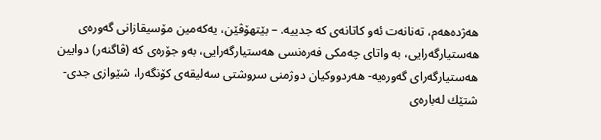هه‌ژده‌هه‌م، ته‌نانه‌ت ئه‌و كاتانه‌ی كه‌ جدییه‌. – بێتهۆڤێن، یه‌كه‌مین مۆسیقازانی گه‌وره‌ی هه‌ستیارگه‌رایی، به‌ واتای چه‌مكی فه‌ره‌نسی هه‌ستیارگه‌رایی، به‌و جۆره‌ی كه‌ (ڤاگنه‌ر) دوایین هه‌ستیارگه‌رای گه‌وره‌یه‌- هه‌ردووكیان دوژمنی سروشتی سه‌لیقه‌ی كۆنگه‌را، شێوازی جدی- شتێك له‌باره‌ی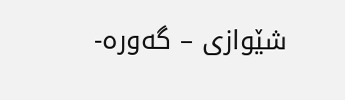شێوازی – گه‌وره‌-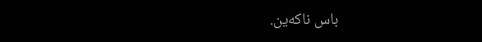باس ناكه‌ین.